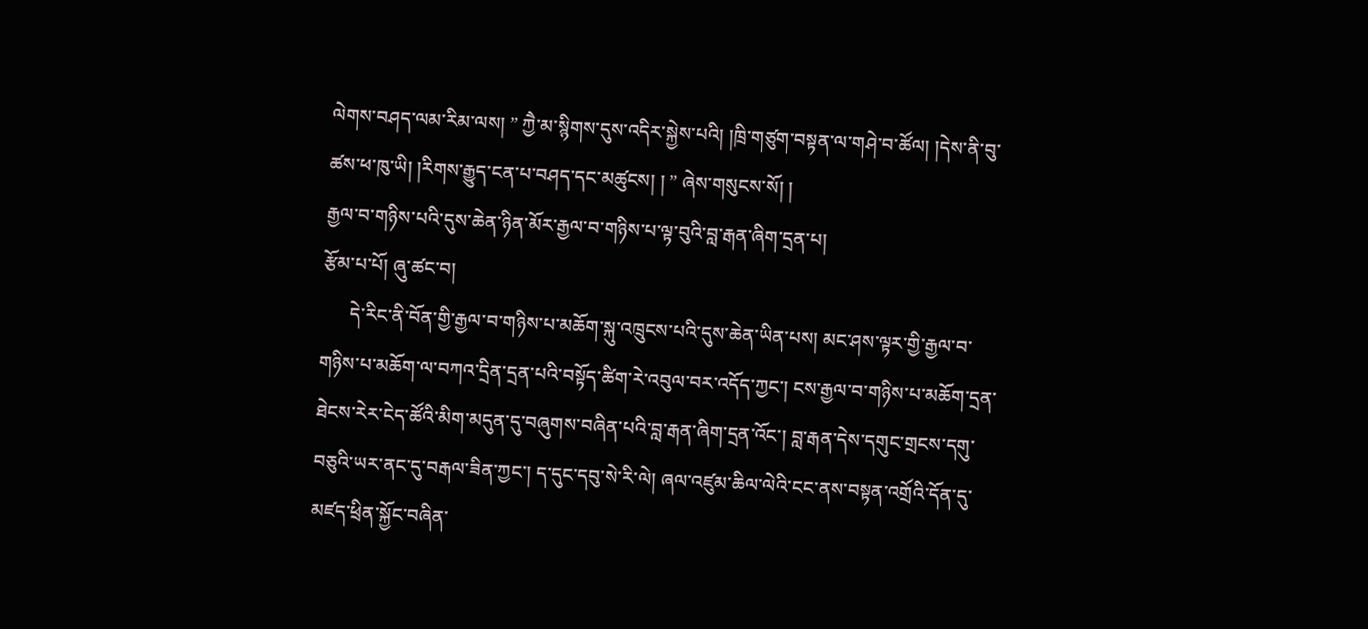ལེགས་བཤད་ལམ་རིམ་ལས། ” ཀྱཻ་མ་སྙིགས་དུས་འདིར་སྐྱེས་པའི། །ཁྲི་གཙུག་བསྟན་ལ་གཤེ་བ་ཚོལ། །དེས་ནི་བུ་ཚས་ཕ་ཁུ་ཡི། །རིགས་རྒྱུད་ངན་པ་བཤད་དང་མཚུངས། ། ” ཞེས་གསུངས་སོ། །
རྒྱལ་བ་གཉིས་པའི་དུས་ཆེན་ཉིན་མོར་རྒྱལ་བ་གཉིས་པ་ལྟ་བུའི་བླ་རྒན་ཞིག་དྲན་པ།
རྩོམ་པ་པོ། ཞུ་ཚང་བ།
      དེ་རིང་ནི་བོན་གྱི་རྒྱལ་བ་གཉིས་པ་མཆོག་སྐུ་འཁྲུངས་པའི་དུས་ཆེན་ཡིན་པས། མང་ཤས་ལྟར་གྱི་རྒྱལ་བ་གཉིས་པ་མཆོག་ལ་བཀའ་དྲིན་དྲན་པའི་བསྟོད་ཚིག་རེ་འབུལ་བར་འདོད་ཀྱང་། ངས་རྒྱལ་བ་གཉིས་པ་མཆོག་དྲན་ཐེངས་རེར་ངེད་ཚོའི་མིག་མདུན་དུ་བཞུགས་བཞིན་པའི་བླ་རྒན་ཞིག་དྲན་འོང་། བླ་རྒན་དེས་དགུང་གྲངས་དགུ་བཅུའི་ཡར་ནང་དུ་བརྒལ་ཟིན་ཀྱང་། ད་དུང་དབུ་སེ་རི་ལེ། ཞལ་འཛུམ་ཆིལ་ལེའི་ངང་ནས་བསྟན་འགྲོའི་དོན་དུ་མཛད་ཕྲིན་སྐྱོང་བཞིན་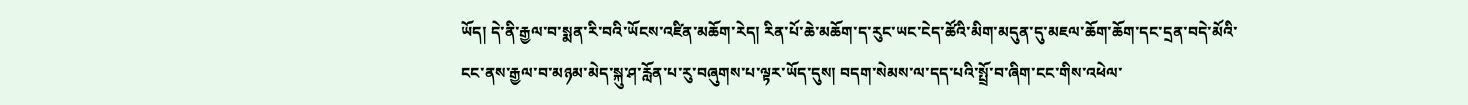ཡོད། དེ་ནི་རྒྱལ་བ་སྨན་རི་བའི་ཡོངས་འཛིན་མཆོག་རེད། རིན་པོ་ཆེ་མཆོག་ད་རུང་ཡང་ངེད་ཚོའི་མིག་མདུན་དུ་མཇལ་ཆོག་ཆོག་དང་དྲན་བདེ་མོའི་ངང་ནས་རྒྱལ་བ་མཉམ་མེད་སྐུ་ཤ་རློན་པ་རུ་བཞུགས་པ་ལྟར་ཡོད་དུས། བདག་སེམས་ལ་དད་པའི་སྤྲོ་བ་ཞིག་ངང་གིས་འཕེལ་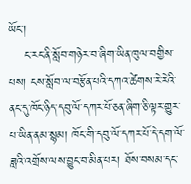ཡོང་།
    ང་རང་ནི་སློབ་གཉེར་བ་ཞིག་ཡིན་ཁུལ་བགྱིས་པས། ངས་སློབ་ལ་བརྩོན་པའི་དཀའ་ཚེགས་རེ་རེའི་ནང་དུ་ཁོང་ཉིད་དབུ་ལོ་དཀར་པོ་ཅན་ཞིག་ཅི་ལྟར་གྱུར་པ་ཡིན་ནམ་སྙམ། ཁོང་གི་དབུ་ལོ་དཀར་པོ་དེ་དག་ལོ་ཟླའི་འགྲོས་ལས་བྱུང་བ་མིན་པར། ཐོས་བསམ་དང་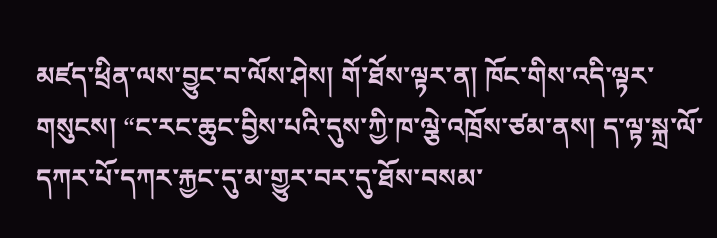མཛད་ཕྲིན་ལས་བྱུང་བ་ལོས་ཤེས། གོ་ཐོས་ལྟར་ན། ཁོང་གིས་འདི་ལྟར་གསུངས། “ང་རང་ཆུང་བྱིས་པའི་དུས་ཀྱི་ཁ་ལྕེ་འཁྲོས་ཙམ་ནས། ད་ལྟ་སྐྲ་ལོ་དཀར་པོ་དཀར་རྐྱང་དུ་མ་གྱུར་བར་དུ་ཐོས་བསམ་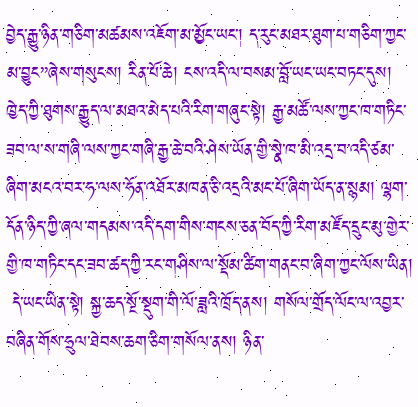བྱེད་རྒྱུ་ཉིན་གཅིག་མཚམས་འཇོག་མ་མྱོང་ཡང་། ད་རུང་མཐར་ཐུག་པ་གཅིག་ཀྱང་མ་བྱུང”ཞེས་གསུངས། རིན་པོ་ཆེ། ངས་འདི་ལ་བསམ་བློ་ཡང་ཡང་བཏང་དུས། ཁྱེད་ཀྱི་ཐུགས་རྒྱུད་ལ་མཐའ་མེད་པའི་རིག་གཞུང་སྟེ། རྒྱ་མཚོ་ལས་ཀྱང་ཁ་གཏིང་ཟབ་ལ་ས་གཞི་ལས་ཀྱང་གཞི་རྒྱ་ཆེ་བའི་ཤེས་ཡོན་གྱི་སྣེ་ཁ་མི་འདྲ་བ་འདི་ཙམ་ཞིག་མངའ་བར་ཧ་ལས་ཧོན་འཐོར་མཁན་ཅི་འདྲའི་མང་པོ་ཞིག་ཡོད་ན་སྙམ། ལྷག་དོན་ཉིད་ཀྱི་ཞལ་གདམས་འདི་དག་གིས་གངས་ཅན་བོད་ཀྱི་རིག་མཛོད་དྲུང་མུ་གྱེར་གྱི་ཁ་གཏིང་དང་ཟབ་ཚད་ཀྱི་རང་གཤིས་ལ་སྡོམ་ཚིག་གནང་བ་ཞིག་ཀྱང་ལོས་ཡིན།
 དེ་ཡང་ཡིན་སྟེ། སྐྱ་ཆད་སྔོ་སྡུག་གི་ལོ་ཟླའི་ཁྲོད་ནས། གསོལ་གྲོད་ལོང་ལ་འབྱར་བཞིན་གོས་ཧྲུལ་ཐེབས་ཆག་ཅིག་གསོལ་ནས། ཉིན་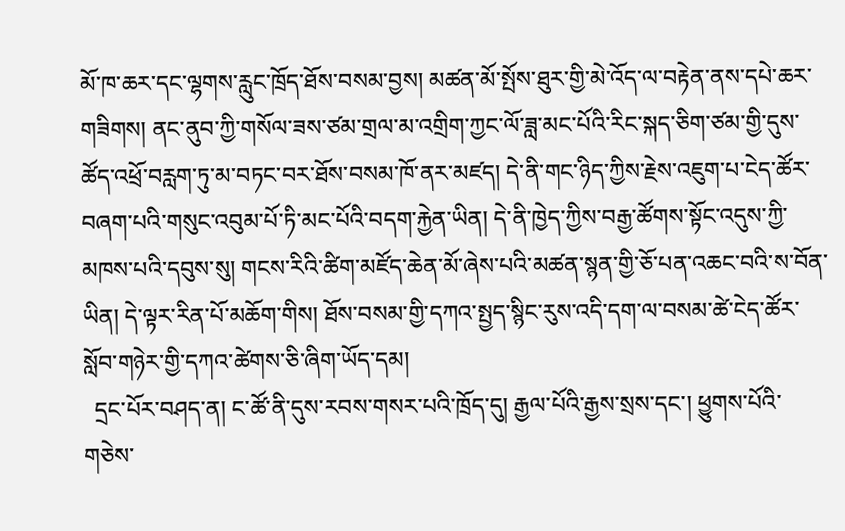མོ་ཁ་ཆར་དང་ལྷགས་རླུང་ཁྲོད་ཐོས་བསམ་བྱས། མཚན་མོ་སྤོས་ཐུར་གྱི་མེ་འོད་ལ་བརྟེན་ནས་དཔེ་ཆར་གཟིགས། ནང་ནུབ་ཀྱི་གསོལ་ཟས་ཙམ་གྲལ་མ་འགྲིག་ཀྱང་ལོ་ཟླ་མང་པོའི་རིང་སྐད་ཅིག་ཙམ་གྱི་དུས་ཚོད་འཕྲོ་བརླག་ཏུ་མ་བཏང་བར་ཐོས་བསམ་ཁོ་ནར་མཛད། དེ་ནི་གང་ཉིད་ཀྱིས་རྗེས་འཇུག་པ་ངེད་ཚོར་བཞག་པའི་གསུང་འབུམ་པོ་ཏི་མང་པོའི་བདག་རྐྱེན་ཡིན། དེ་ནི་ཁྱེད་ཀྱིས་བརྒྱ་ཚོགས་སྟོང་འདུས་ཀྱི་མཁས་པའི་དབུས་སུ། གངས་རིའི་ཚིག་མཛོད་ཆེན་མོ་ཞེས་པའི་མཚན་སྙན་གྱི་ཅོ་པན་འཆང་བའི་ས་བོན་ཡིན། དེ་ལྟར་རིན་པོ་མཆོག་གིས། ཐོས་བསམ་གྱི་དཀའ་སྤྱད་སྙིང་རུས་འདི་དག་ལ་བསམ་ཚེ་ངེད་ཚོར་སློབ་གཉེར་གྱི་དཀའ་ཚེགས་ཅི་ཞིག་ཡོད་དམ།
  དྲང་པོར་བཤད་ན། ང་ཚོ་ནི་དུས་རབས་གསར་པའི་ཁྲོད་དུ། རྒྱལ་པོའི་རྒྱས་སྲས་དང་། ཕྱུགས་པོའི་གཅེས་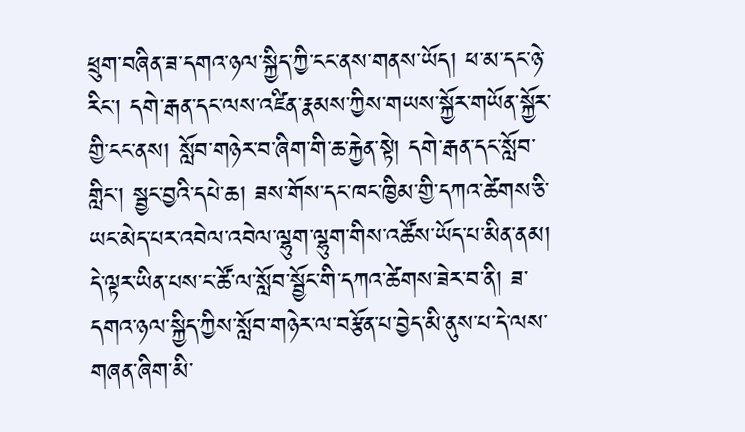ཕྲུག་བཞིན་ཟ་དགའ་ཉལ་སྐྱིད་ཀྱི་ངང་ནས་གནས་ཡོད། ཕ་མ་དང་ཉེ་རིང་། དགེ་རྒན་དང་ལས་འཛིན་རྣམས་ཀྱིས་གཡས་སྐྱོར་གཡོན་སྐྱོར་གྱི་ངང་ནས། སློབ་གཉེར་བ་ཞིག་གི་ཆ་རྐྱེན་སྟེ། དགེ་རྒན་དང་སློབ་གླིང་། སྦྱང་བྱའི་དཔེ་ཆ། ཟས་གོས་དང་ཁང་ཁྱིམ་གྱི་དཀའ་ཚེགས་ཅི་ཡང་མེད་པར་འབེལ་འབེལ་ལྷུག་ལྷུག་གིས་འཚོས་ཡོད་པ་མིན་ནམ། དེ་ལྟར་ཡིན་པས་ང་ཚོ་ལ་སློབ་སྦྱོང་གི་དཀའ་ཚེགས་ཟེར་བ་ནི། ཟ་དགའ་ཉལ་སྐྱིད་ཀྱིས་སློབ་གཉེར་ལ་བརྩོན་པ་བྱེད་མི་ནུས་པ་དེ་ལས་གཞན་ཞིག་མི་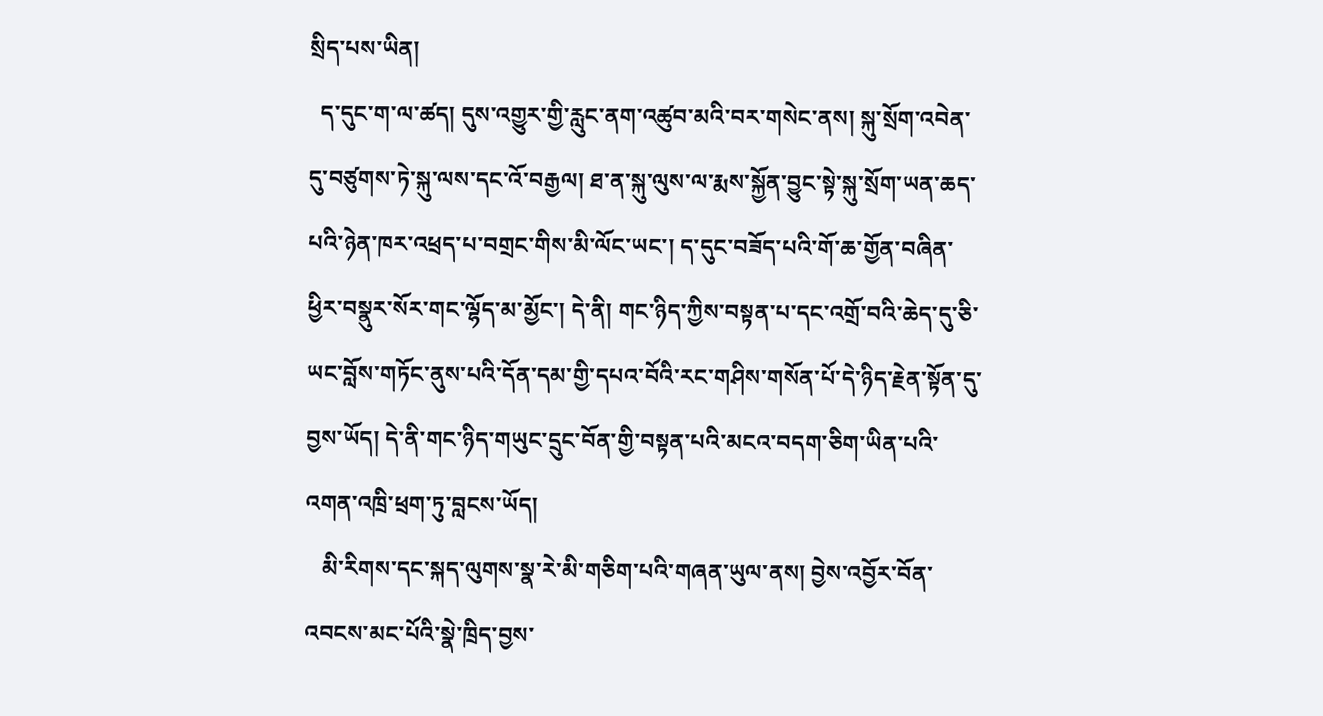སྲིད་པས་ཡིན།
  ད་དུང་ག་ལ་ཚད། དུས་འགྱུར་གྱི་རླུང་ནག་འཚུབ་མའི་བར་གསེང་ནས། སྐུ་སྲོག་འབེན་དུ་བཙུགས་ཏེ་སྐུ་ལས་དང་འོ་བརྒྱལ། ཐ་ན་སྐུ་ལུས་ལ་རྨས་སྐྱོན་བྱུང་སྟེ་སྐུ་སྲོག་ཡན་ཆད་པའི་ཉེན་ཁར་འཕྲད་པ་བགྲང་གིས་མི་ལོང་ཡང་། ད་དུང་བཟོད་པའི་གོ་ཆ་གྱོན་བཞིན་ཕྱིར་བསྣུར་སོར་གང་ལྷོད་མ་མྱོང་། དེ་ནི། གང་ཉིད་ཀྱིས་བསྟན་པ་དང་འགྲོ་བའི་ཆེད་དུ་ཅི་ཡང་བློས་གཏོང་ནུས་པའི་དོན་དམ་གྱི་དཔའ་བོའི་རང་གཤིས་གསོན་པོ་དེ་ཉིད་རྗེན་སྟོན་དུ་བྱས་ཡོད། དེ་ནི་གང་ཉིད་གཡུང་དྲུང་བོན་གྱི་བསྟན་པའི་མངའ་བདག་ཅིག་ཡིན་པའི་འགན་འཁྲི་ཕྲག་ཏུ་བླངས་ཡོད།
   མི་རིགས་དང་སྐད་ལུགས་སྣ་རེ་མི་གཅིག་པའི་གཞན་ཡུལ་ནས། བྱེས་འབྱོར་བོན་འབངས་མང་པོའི་སྣེ་ཁྲིད་བྱས་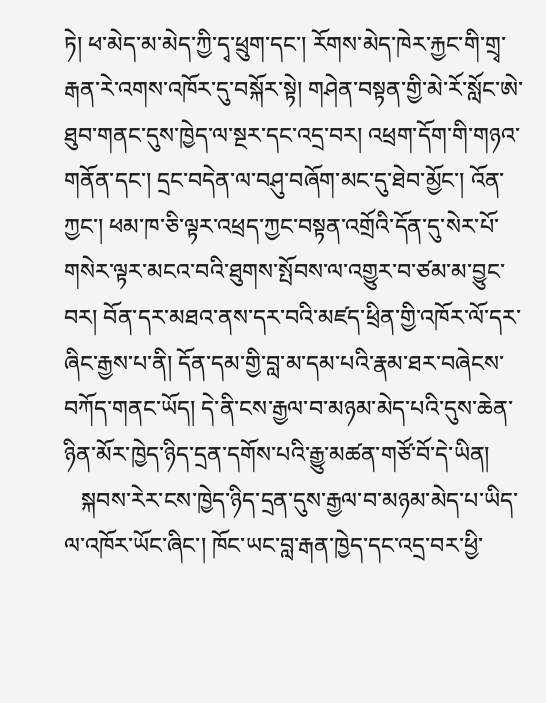ཏེ། ཕ་མེད་མ་མེད་ཀྱི་དྭ་ཕྲུག་དང་། རོགས་མེད་ཁེར་རྐྱང་གི་གྲྭ་རྒན་རེ་འགས་འཁོར་དུ་བསྐོར་སྟེ། གཤེན་བསྟན་གྱི་མེ་རོ་སློང་ཨེ་ཐུབ་གནང་དུས་ཁྱེད་ལ་སྔར་དང་འདྲ་བར། འཕྲག་དོག་གི་གཉའ་གནོན་དང་། དྲང་བདེན་ལ་བཤུ་བཞོག་མང་དུ་ཐེབ་མྱོང་། འོན་ཀྱང་། ཕམ་ཁ་ཅི་ལྟར་འཕྲད་ཀྱང་བསྟན་འགྲོའི་དོན་དུ་སེར་པོ་གསེར་ལྟར་མངའ་བའི་ཐུགས་སྤོབས་ལ་འགྱུར་བ་ཙམ་མ་བྱུང་བར། བོན་དར་མཐའ་ནས་དར་བའི་མཛད་ཕྲིན་གྱི་འཁོར་ལོ་དར་ཞིང་རྒྱས་པ་ནི། དོན་དམ་གྱི་བླ་མ་དམ་པའི་རྣམ་ཐར་བཞེངས་བཀོད་གནང་ཡོད། དེ་ནི་ངས་རྒྱལ་བ་མཉམ་མེད་པའི་དུས་ཆེན་ཉིན་མོར་ཁྱེད་ཉིད་དྲན་དགོས་པའི་རྒྱུ་མཚན་གཙོ་བོ་དེ་ཡིན།
   སྐབས་རེར་ངས་ཁྱེད་ཉིད་དྲན་དུས་རྒྱལ་བ་མཉམ་མེད་པ་ཡིད་ལ་འཁོར་ཡོང་ཞིང་། ཁོང་ཡང་བླ་རྒན་ཁྱེད་དང་འདྲ་བར་ཕྱི་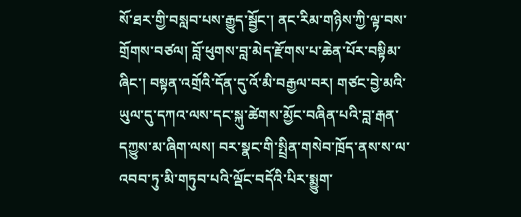སོ་ཐར་གྱི་བསླབ་པས་རྒྱུད་སྦྱོང་། ནང་རིམ་གཉིས་ཀྱི་ལྟ་བས་གྲོགས་བཙལ། བློ་ཕུགས་བླ་མེད་རྫོགས་པ་ཆེན་པོར་བསྟིམ་ཞིང་། བསྟན་འགྲོའི་དོན་དུ་འོ་མི་བརྒྱལ་བར། གཙང་བྱེ་མའི་ཡུལ་དུ་དཀའ་ལས་དང་སྐུ་ཚེགས་མྱོང་བཞིན་པའི་བླ་རྒན་དཀྱུས་མ་ཞིག་ལས། བར་སྣང་གི་སྤྲིན་གསེབ་ཁྲོད་ནས་ས་ལ་འབབ་ཏུ་མི་གཏུབ་པའི་ལྡོང་བདོའི་པིར་སྨྱུག་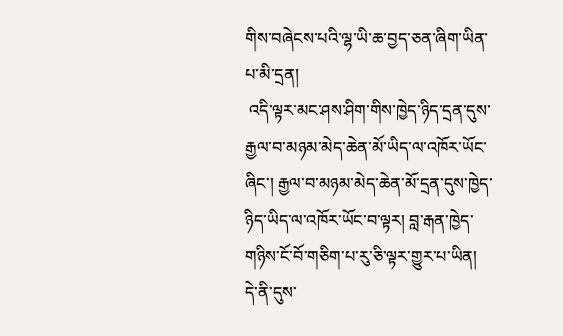གིས་བཞེངས་པའི་ལྷ་ཡི་ཆ་བྱད་ཅན་ཞིག་ཡིན་པ་མི་དྲན།
 འདི་ལྟར་མང་ཤས་ཤིག་གིས་ཁྱེད་ཉིད་དྲན་དུས་རྒྱལ་བ་མཉམ་མེད་ཆེན་མོ་ཡིད་ལ་འཁོར་ཡོང་ཞིང་། རྒྱལ་བ་མཉམ་མེད་ཆེན་མོ་དྲན་དུས་ཁྱེད་ཉིད་ཡིད་ལ་འཁོར་ཡོང་བ་ལྟར། བླ་རྒན་ཁྱེད་གཉིས་ངོ་བོ་གཅིག་པ་རུ་ཅི་ལྟར་གྱུར་པ་ཡིན། དེ་ནི་དུས་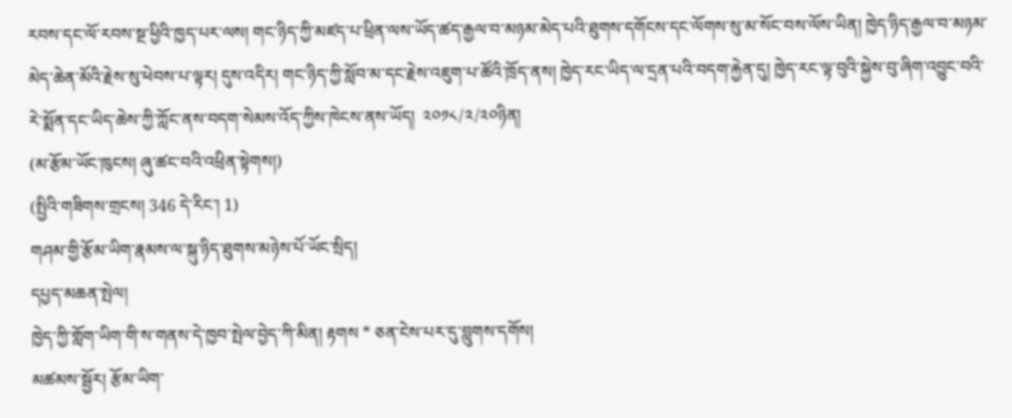རབས་དང་ལོ་རབས་སྔ་ཕྱིའི་ཁྱད་པར་ལས། གང་ཉིད་ཀྱི་མཛད་པ་ཕྲིན་ལས་ཡོད་ཚད་རྒྱལ་བ་མཉམ་མེད་པའི་ཐུགས་དགོངས་དང་ལོགས་སུ་མ་སོང་བས་ལོས་ཡིན། ཁྱེད་ཉིད་རྒྱལ་བ་མཉམ་མེད་ཆེན་མོའི་རྗེས་སུ་ཕེབས་པ་ལྟར། དུས་འདིར། གང་ཉིད་ཀྱི་སློབ་མ་དང་རྗེས་འཇུག་པ་ཚོའི་ཁྲོད་ནས། ཁྱེད་རང་ཡིད་ལ་དྲན་པའི་བདག་རྐྱེན་དུ། ཁྱེད་རང་ལྟ་བུའི་སྐྱེས་བུ་ཞིག་འབྱུང་བའི་རེ་སྨོན་དང་ཡིད་ཆེས་ཀྱི་ཀློང་ནས་བདག་སེམས་འོད་ཀྱིས་ཁེངས་ནས་ཡོད།  ༢༠༡༨/༢/༢༠ཉིན།
(མ་རྩོམ་ཡོང་ཁུངས། ཞུ་ཚང་བའི་འཕྲིན་སྟེགས།)
(སྤྱིའི་གཟིགས་གྲངས། 346 དེ་རིང་། 1)
གཤམ་གྱི་རྩོམ་ཡིག་རྣམས་ལ་སྐུ་ཉིད་ཐུགས་མཉེས་པོ་ཡོང་སྲིད།
དཔྱད་མཆན་སྤེལ།
ཁྱེད་ཀྱི་གློག་ཡིག་གི་ས་གནས་དེ་ཁྱབ་སྤེལ་བྱེད་ཀི་མིན། རྟགས * ཅན་ངེས་པར་དུ་བླུགས་དགོས།
མཚམས་སྦྱོར། རྩོམ་ཡིག་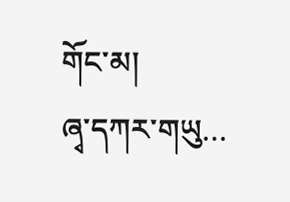གོང་མ།
ཞྭ་དཀར་གཡུ…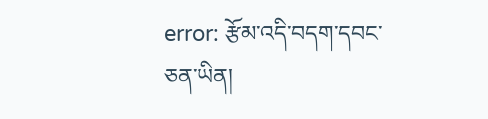error: རྩོམ་འདི་བདག་དབང་ཅན་ཡིན།